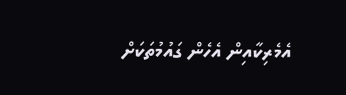އެމެރިކާއިން އެހެން ގައުމުތަކަށް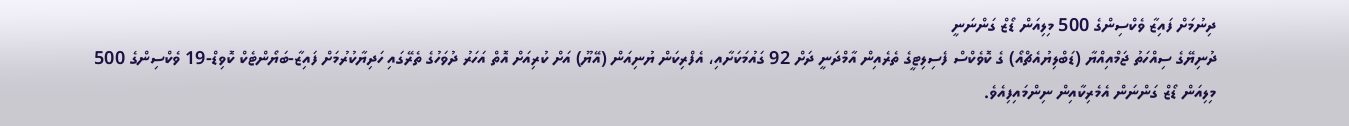ދިނުމަށް ފައިޒާ ވެކްސިންގެ 500 މިލިއަން ޑޯޒް ގަންނަނީ
ދުނިޔޭގެ ސިއްހަތު ޖަމްއިއްޔާ (ޑަބްލިޔުއެޗްއޯ) ގެ ކޮވެކްސް ފެސިލިޓީގެ ތެރެއިން އާމްދަނީ ދަށް 92 ގައުމަކަށާއި، އެފްރިކަން ޔުނިއަން (އޭޔޫ) އަށް ކުރިއަށް އޮތް އަހަރު ދުވަހުގެ ތެރޭގައި ހަދިޔާކުރުމަށް ފައިޒާ-ބަޔޯންޓެކް ކޮވިޑް-19 ވެކްސިންގެ 500 މިލިއަން ޑޯޒް ގަންނަން އެމެރިކާއިން ނިންމައިފިއެވެ.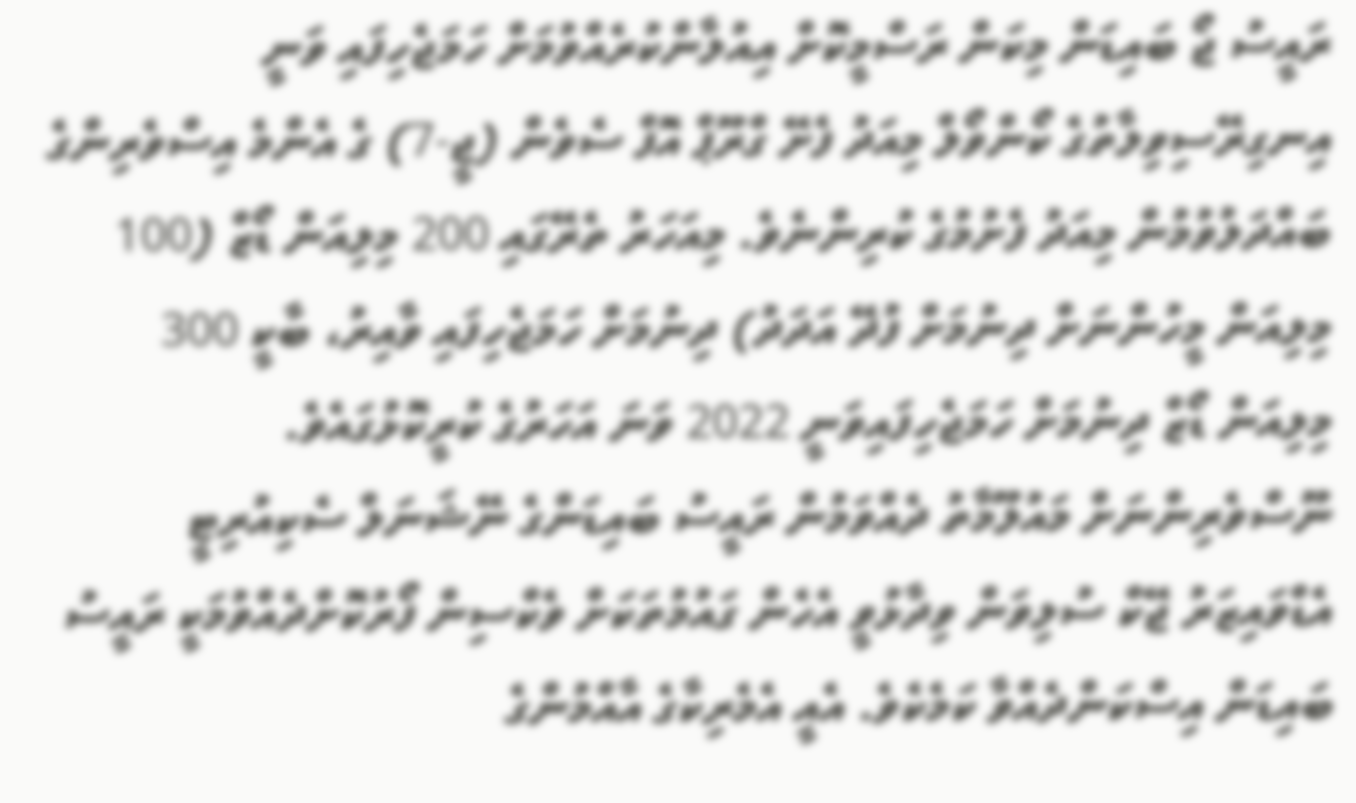ރައީސު ޖޯ ބައިޑަން މިކަން ރަސްމީކޮށް އިއުލާންކުރެއްވުމަށް ހަމަޖެހިފައި ވަނީ އިނގިރޭސިވިލާތުގެ ކޯންވޯލް މިއަދު ފެށޭ ގްރޫޕް އޮފް ސެވެން (ޖީ-7) ގެ އެންމެ އިސްވެރިންގެ ބައްދަލުވުމުން މިއަދު ފެށުމުގެ ކުރިންނެވެ. މިއަހަރު ތެރޭގައި 200 މިލިއަން ޑޯޒް (100 މިލިއަން މީހުންނަށް ދިނުމަށް ފުދޭ އަދަދު) ދިނުމަށް ހަމަޖެހިފައި ވާއިރު، ބާކީ 300 މިލިއަން ޑޯޒް ދިނުމަށް ހަމަޖެހިފައިވަނީ 2022 ވަނަ އަހަރުގެ ކުރީކޮޅުގައެވެ.
ނޫސްވެރިންނަށް މައުލޫމާތު ދެއްވަމުން ރައީސު ބައިޑަންގެ ނޭޝަނަލް ސެކިއުރިޓީ އެޑްވައިޒަރު ޖޭކް ސުލިވަން ވިދާޅުވީ އެހެން ގައުމުތަކަށް ވެކްސިން ފޯރުކޮށްދެއްވުމަކީ ރައީސު ބައިޑަން އިސްކަންދެއްވާ ކަމެކެވެ. އެއީ އެމެރިކާގެ އާއްމުންގެ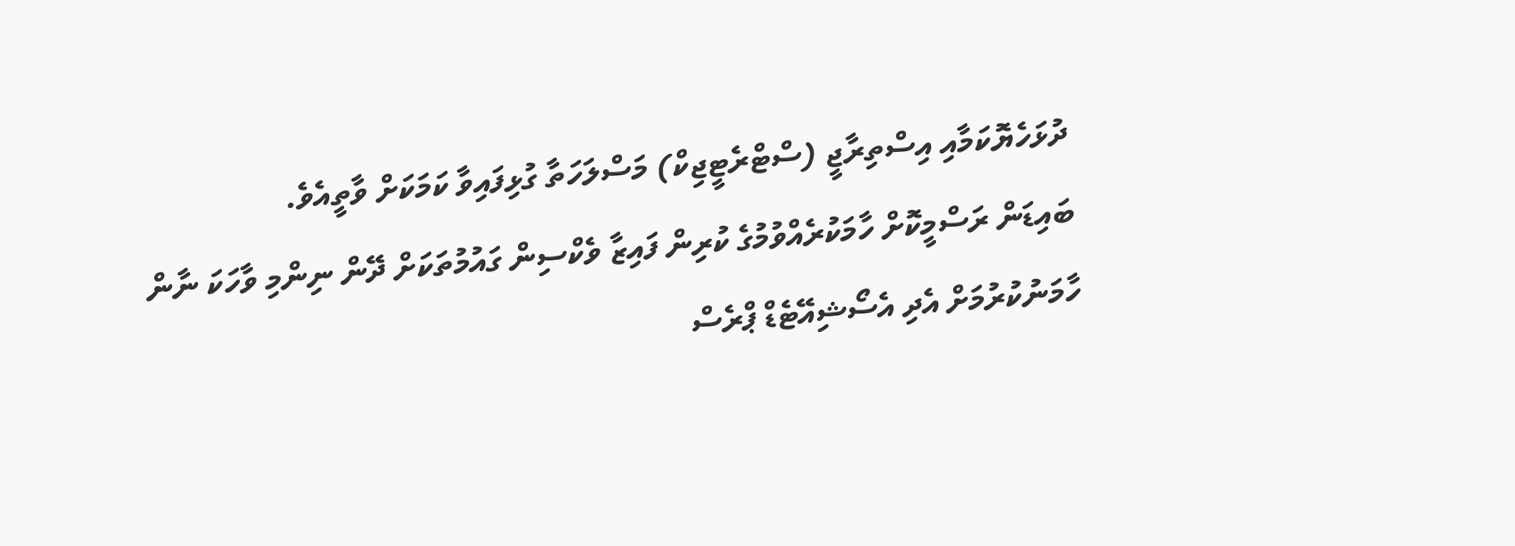ދުޅަހެޔޮކަމާއި އިސްތިރާޖީ (ސްޓްރެޓީޖިކް) މަސްލަހަތާ ގުޅިފައިވާ ކަމަކަށް ވާތީއެވެ.
ބައިޑަން ރަސްމީކޮށް ހާމަކުރެއްވުމުގެ ކުރިން ފައިޒާ ވެކްސިން ގައުމުތަކަށް ދޭން ނިންމި ވާހަކަ ނާން ހާމަނުކުރުމަށް އެދި އެސޯޝިއޭޓެޑް ޕްރެސް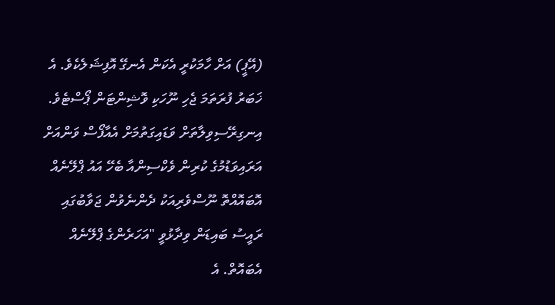(އޭޕީ) އަށް ހާމަކުރީ އެކަން އެނގޭ އޮފިޝަލެކެވެ. އެ ޚަބަރު ފުރަތަމަ ޖެހި ނޫހަކި ވޮޝިންޓަން ޕޯސްޓެވެ.
އިނގިރޭސިވިލާތަށް ވަޑައިގަތުމަށް އެއާފޯސް ވަންއަށް އަރައިވަޑުމުގެ ކުރިން ވެކްސިންއާ ބެހޭ އައު ޕްލޭނެއް އޮބައޮއްތޮ ނޫސްވެރިއަކު ދެންނެވުން ޖަވާބުގައި ރައީސު ބައިޑަން ވިދާޅުވީ "އަހަރެންގެ ޕްލޭނެއް އެބައޮތް. އެ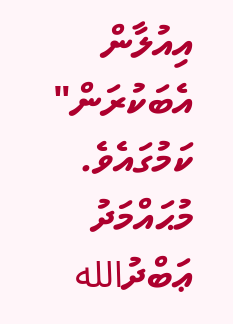އިއުލާން އެބަކުރަން" ކަމުގައެވެ.
މުޙައްމަދު ޢަބްދުالله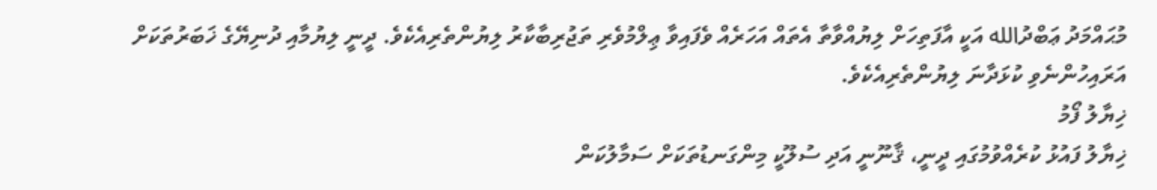މުޙައްމަދު ޢަބްދުالله އަކީ އާފަތިހަށް ލިޔުއްވާތާ އެތައް އަހަރެއް ވެފައިވާ ޢިލްމުވެރި ތަޖުރިބާކާރު ލިޔުންތެރިއެކެވެ. ދީނީ ލިޔުމާއި ދުނިޔޭގެ ޚަބަރުތަކަށް އަރައިހުންނެވި ކުޅަދާނަ ލިޔުންތެރިއެކެވެ.
ޚިޔާލު ފޯމު
ޚިޔާލު ފައުޅު ކުރެއްވުމުގައި ދީނީ، ޤާނޫނީ އަދި ސުލޫކީ މިންގަނޑުތަކަށް ސަމާލުކަން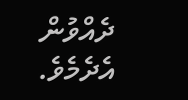ދެއްވުން އެދެމެވެ.